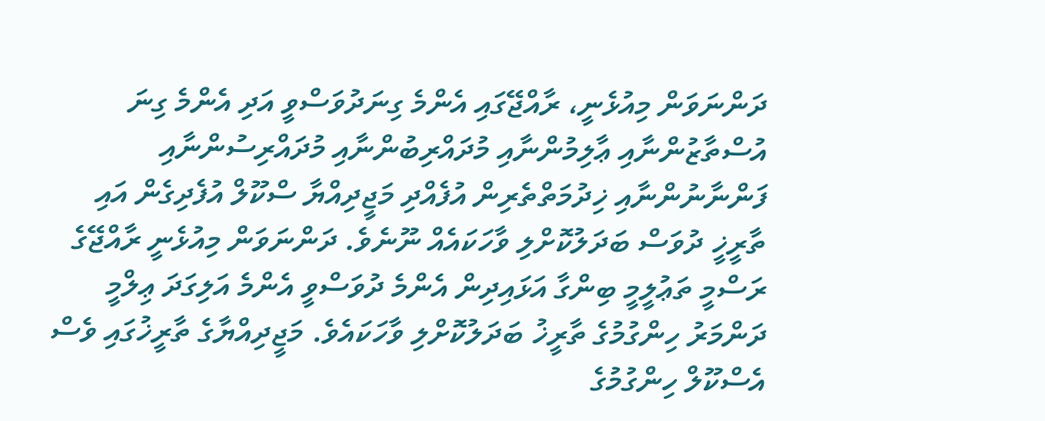ދަންނަވަން މިއުޅެނީ، ރާއްޖޭގައި އެންމެ ގިނަދުވަސްވީ އަދި އެންމެ ގިނަ އުސްތާޒުންނާއި ޢާލިމުންނާއި މުދައްރިބުންނާއި މުދައްރިސުންނާއި ފަންނާނުންނާއި ޚިދުމަތްތެރިން އުފެއްދި މަޖީދިއްޔާ ސްކޫލް އުފެދިގެން އައި ތާރީޚީ ދުވަސް ބަދަލުކޮށްލި ވާހަކައެއް ނޫނެވެ. ދަންނަވަން މިއުޅެނީ ރާއްޖޭގެ ރަސްމީ ތަޢުލީމީ ބިންގާ އަޅައިދިން އެންމެ ދުވަސްވީ އެންމެ އަލިގަދަ ޢިލްމީ ދަންމަރު ހިންގުމުގެ ތާރީޚު ބަދަލުކޮށްލި ވާހަކައެވެ. މަޖީދިއްޔާގެ ތާރީޚުގައި ވެސް އެސްކޫލް ހިންގުމުގެ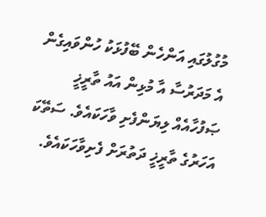މުގުލުގައި އަންހެން ބޭފުޅަކު ހުންވައިގެން އެ މަދަރުސާ އާ މުޅިން އައު ތާރީޚީ ޞަފުހާއެއް ލިޔަންފެށި ވާހަކައެވެ. ސަތޭކަ އަހަރުގެ ތާރީޚީ ދަތުރަށް ފެށިވާހަކައެވެ.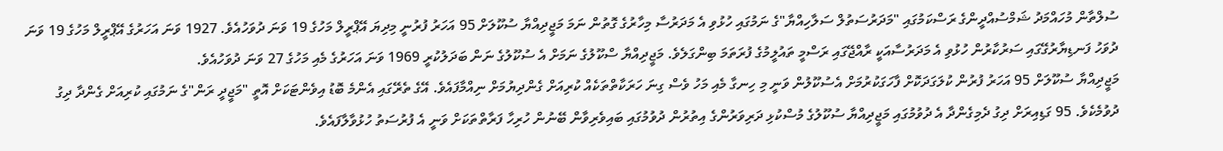ސުލްތާން މުހައްމަދު ޝަމްސުއްދީންގެ ރަސްކަމުގައި "މަދަރުސަތުލް ސަލާހިއްޔާ"ގެ ނަމުގައި ހުޅުވި އެ މަދަރުސާ މިހާރުގެ ގޮތުން ނަމަ މަޖީދިއްޔާ ސުކޫލަށް 95 އަހަރު ފުރުނީ މިދިޔަ އޭޕްރީލް މަހުގެ 19 ވަނަ ދުވަހުއެވެ. 1927 ވަނަ އަހަރުގެ އޭޕްރީލް މަހުގެ 19 ވަނަ ދުވަހު ފަނޑިޔާރުގޭގައި ސަރުކާރުން ހުޅުވި އެ މަދަރުސާއަކީ ރާއްޖޭގައި ރަސްމީ ތައުލީމުގެ ފުރަތަމަ ބިންގަލެވެ. މަޖީދިއްޔާ ސްކޫލުގެ ނަމަށް އެ ސުކޫލުގެ ނަން ބަދަލުކުރީ 1969 ވަނަ އަހަރުގެ މެއި މަހުގެ 27 ވަނަ ދުވަހުއެވެ.
މަޖީދިއްޔާ ސުކޫލަށް 95 އަހަރު ފުރުން ކުލަގަދަކޮށް ފާހަގަކުރުމަށް އެސުކޫލުން ވަނީ މި ހިނގާ މެއި މަހު ވެސް ގިނަ ހަރަކާތްތަކެއް ކުރިއަށް ގެންދިޔުމަށް ނިއްމާފައެވެ. އޭގެ ތެރޭގައި އެންމެ ބޮޑު އިވެންޓަކަށް އޮތީ "މަޖީދީ ރަން"ގެ ނަމުގައި ކުރިއަށް ގެންދާ ދިގު ދުވުމެކެވެ. 95 ގަޑިއިރަށް ދިގު ދެމިގެންދާ އެ ދުވުމުގައި މަޖީދިއްޔާ ސުކޫލުގެ މުސްކުޅި ދަރިވަރުންގެ އިތުރުން ދުވުމުގައި ބައިވެރިވާން ބޭނުން ހުރިހާ ފަރާތްތަކަށް ވަނީ އެ ފުރުސަތު ހުޅުވާލާފައެވެ.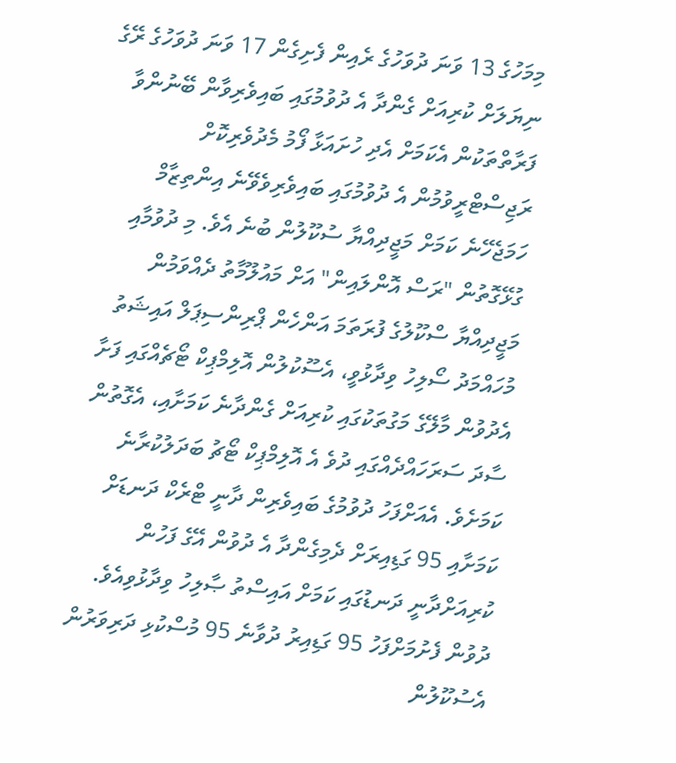މިމަހުގެ 13 ވަނަ ދުވަހުގެ ރެއިން ފެށިގެން 17 ވަނަ ދުވަހުގެ ރޭގެ ނިޔަލަށް ކުރިއަށް ގެންދާ އެ ދުވުމުގައި ބައިވެރިވާން ބޭނުންވާ ފަރާތްތަކުން އެކަމަށް އެދި ހުށައަޅާ ފޯމު މެދުވެރިކޮށް ރަޖިސްޓްރީވުމުން އެ ދުވުމުގައި ބައިވެރިވެވޭނެ އިންތިޒާމް ހަމަޖެހޭނެ ކަމަށް މަޖީދިއްޔާ ސުކޫލުން ބުނެ އެވެ. މި ދުވުމާއި ގުޅޭގޮތުން "ރަސް އޮންލައިން" އަށް މައުލޫމާތު ދެއްވަމުން މަޖީދިއްޔާ ސްކޫލުގެ ފުރަތަމަ އަންހެން ޕްރިންސިޕަލް އައިޝަތު މުހައްމަދު ސޯލިހު ވިދާޅުވީ، އެސޫކުލުން އޮލިމްޕިކް ޓޯޗެއްގައި ފަށާ އެދުވުން މާލޭގެ މަގުތަކުގައި ކުރިއަށް ގެންދާނެ ކަމަށާއި، އެގޮތުން ސާދަ ސަރަހައްދެއްގައި ދުވެ އެ އޮލިމްޕިކް ޓޯޗު ބަދަލުކުރާނެ ކަމަށެވެ. އެއަށްފަހު ދުވުމުގެ ބައިވެރިން ދާނީ ޓްރެކް ދަނޑަށް ކަމަށާއި 95 ގަޑިއިރަށް ދެމިގެންދާ އެ ދުވުން އޭގެ ފަހުން ކުރިއަށްދާނީ ދަނޑުގައި ކަމަށް އައިސްތު ޞާލިހު ވިދާޅުވިއެވެ. ދުވުން ފެށުމަށްފަހު 95 ގަޑިއިރު ދުވާނެ 95 މުސްކުޅި ދަރިވަރުން އެސުކޫލުން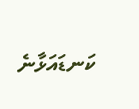ކަނޑައަޅާނެ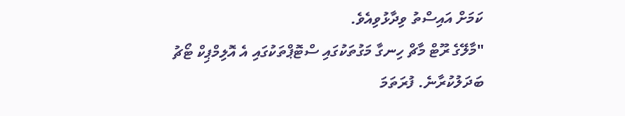ކަމަށް އައިސްތު ވިދާޅުވިއެވެ.
"މާލޭގެ ރޫޓް މާޗް ހިނގާ މަގުތަކުގައި ސްޓޮޕްތަކުގައި އެ އޮލިމްޕިކް ޓޯޗު ބަދަލުކުރާނެ. ފުރަތަމަ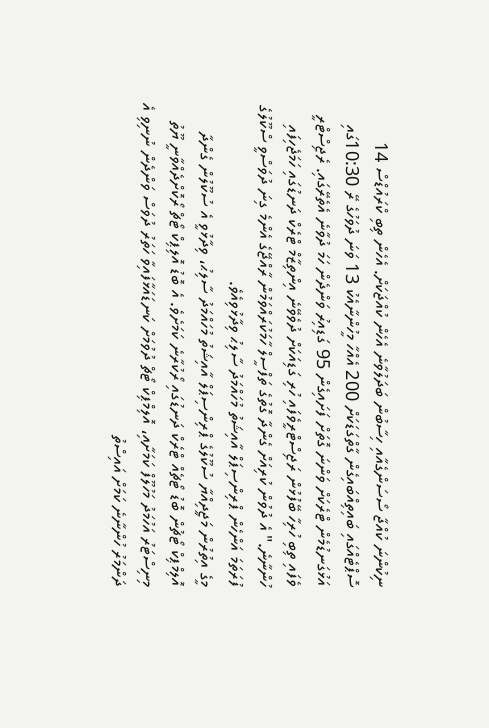ނިކުންނަ ކުއްޖާ ސޯސަންގެއާއި ހިސާބުން ބަދަލުވާނެ އެހެން ކުއްޖަކަށް. އެހެން ތިބި ކްރައުޑްސް 14 ސޮޕްޓެއްގައި ބައިތިއްބައިގެން ގާތްގަޑަކަށް 200 އެއްހާ މީހުންނާއެކު 13 ވަނަ ދުވަހުގެ ރޭ 10:30ގައި އަޅުގަނޑުމެން ޓްރެކަށް ވަންނަ ގޮތަށް ފަށައިގެން 95 ގަޑިއިރު ވަންދެން ހަމަ ދުވާނެ އެތެރޭގައި. ރެޖިސްޓްރީ ވެފައި ތިބި ހުރިހާ ބޭފުޅުން ރަޖިސްޓްރީވެފައި ހުރި ގަޑިއަކަށް ދުވެވޭނެ އިންތިޒާމް ޓްރެކް ދަނޑުގައި ހަމަޖެހިފައި ހުންނާނެ." އެ ދުވުން ކުރިއަށް ގެންދާ ގޮތުގެ ތަފްސީލް ހާމަކުރައްވަމުން ރާއްޖޭގެ އެންމެ ގިނަ ދުވަސްވީ ސްކޫލުގެ ފުރަތަމަ އަންހެން ޕްރިންސިޕަލް އާއިޝަތު މުހައްމަދު ސާލިޙު ވިދާޅުވިއެވެ.
މީގެ އިތުރުން މަޖީދިއްޔާ ސުކޫލުގެ ޕްރިންސިޕަލް އާއިޝަތު މުހައްމަދު ސާލިޙު، ވިދާޅުވީ އެ ސުކޫލުން ގެންދާ އޮލިމްޕިކް ޓޯޗުން ބޮޑު ޓޯޗެއް ޓްރެކް ދަނޑުގައި ރޯކުރާނެ ކަމަށެވެ. އެ ބޮޑު އޮލިޕިކް ޓޯޗް ރޯކޮށްދެއްވާނީ ޔޫތު މިނިސްޓަރު އަހުމަދު މަހުލޫފް ކަމަށާއި، އޮލިމްޕިކް ޓޯޗް ދުވުމަށް ކަނޑައަޅާފައިވާ ހަތަރު ދުވަސް ވަންދެން ނުނިވި އެ ދަންމަރު ހުންނާނެ ކަމަށް އައިސްތު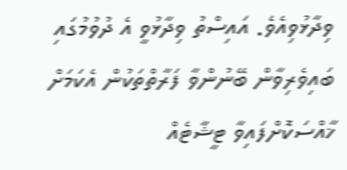ވިދާޅުވިއެވެ. އައިސްތު ވިދާޅުވީ އެ ދުވުމުގައި ބައިވެރިވާން ބޭނުންވާ ފަރާތްތަކުން އެކަމަށް ޚާއްސަކޮށްފައިވާ ޓީޝާޓެއް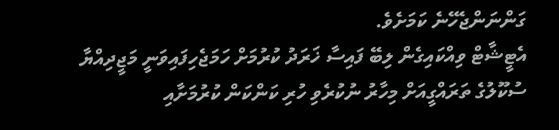ގަންނަންޖެހޭނެ ކަމަށެވެ.
އެޓީޝާޓް ވިއްކައިގެން ލިބޭ ފައިސާ ޚަރަދު ކުރުމަށް ހަމަޖެހިފައިވަނީ މަޖީދިއްޔާ ސުކޫލުގެ ތަރައްގީއަށް މިހާރު ނުކުރެވި ހުރި ކަންކަން ކުރުމަށާއި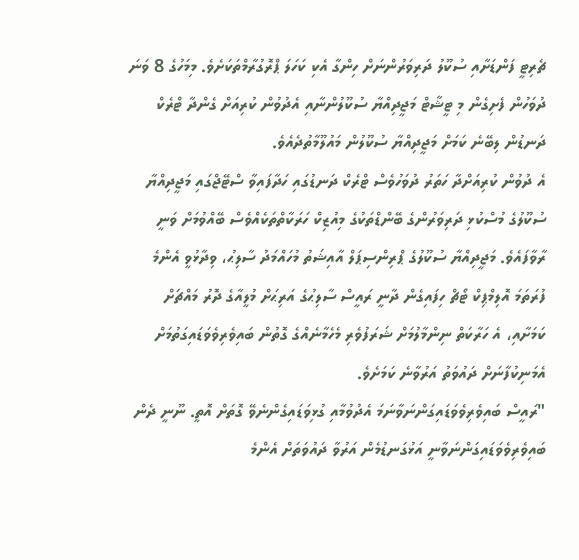ޗެރިޓީ ފަންޑަށާއި ސުކޫލު ދަރިވަރުންނަށް ހިންގާ އެކި ކަހަލަ ޕްރޮގުރާމްތަކަށެވެ. މިމަހުގެ 8 ވަނަ ދުވަހުން ފެށިގެން މި ޓީޝާޓް މަޖީދިއްޔާ ސުކޫލުންނާއި އެދުވުން ކުރިއަށް ގެންދާ ޓްރެކް ދަނޑުން ލިބޭނެ ކަމަށް މަޖީދިއްޔާ ސުކޫލުން މައުލޫމާތުދެއެވެ.
އެ ދުވުން ކުރިއަށްދާ ހަތަރު ދުވަހުވެސް ޓްރެކް ދަނޑުގައި ހަދާފައިވާ ސްޓޭޖްގައި މަޖީދިއްޔާ ސުކޫލުގެ މުސްކުޅި ދަރިވަރުންގެ ބޭންޑްތަކުގެ މިއުޒިކް ހަރަކާތްތަކެއްވެސް ބޭއްވުމަށް ވަނީ ރާވާފައެވެ. މަޖީދިއްޔާ ސުކޫލުގެ ޕްރިންސިޕަލް އާއިޝަތު މުހައްމަދު ސާލިޙު، ވިދާޅުވީ އެންމެ ފުރަތަމަ އޮލިމްޕިކް ޓޯޗް ހިފައިގެން ދާނީ ރައީސް ސާލިޙުގެ އަރިޙަށް މުލީއާގެ ދޮރު މައްޗަށް ކަމަށާއި، އެ ހަރާކަތް ނިންމާލުމަށް ޝަރަފުވެރި މެހެމާނެއްގެ ގޮތުން ބައިވެރިވެވަޑައިގަތުމަށް އެމަނިކުފާނަށް ދައުވަތު އަރުވާނެ ކަމަށެވެ.
"ރައީސް ބައިވެރިވެވަޑައިގަންނަވާނަމަ އެދުވުމާއި ގުޅިވަޑައިގެންނެވޭ ގޮތަށް އޮތީ. ނޫނީ ދެން ބައިވެރިވެވަޑައިގަންނަވާނީ އަޅުގަނޑުމެން އަރުވާ ދައުވަތަށް އެންމެ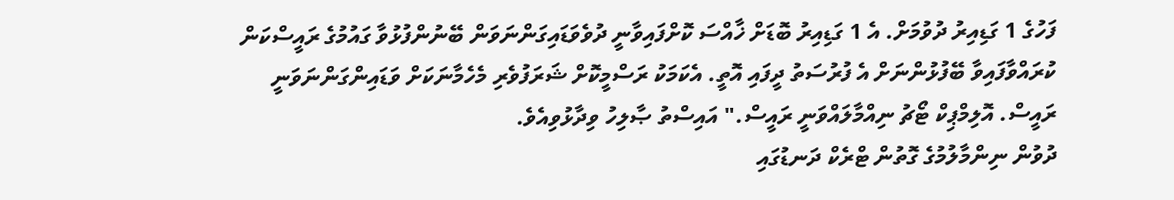ފަހުގެ 1 ގަޑިއިރު ދުވުމަށް. އެ 1 ގަޑިއިރު ބޮޑަށް ޚާއްސަ ކޮށްފައިވާނީ ދުވެވަޑައިގަންނަވަން ބޭނުންފުޅުވާ ގައުމުގެ ރައީސްކަން ކުރައްވާފައިވާ ބޭފުޅުންނަށް އެ ފުރުސަތު ދީފައި އޮތީ. އެކަމަކު ރަސްމީކޮށް ޝަރަފުވެރި މެހެމާނަކަށް ވަޑައިންގަންނަވަނީ ރައީސް. އޮލިމްޕިކް ޓޯޗު ނިއްމާލައްވަނީ ރައީސް." އައިސްތު ޞާލިހު ވިދާޅުވިއެވެ.
ދުވުން ނިންމާލުމުގެ ގޮތުން ޓްރެކް ދަނޑުގައި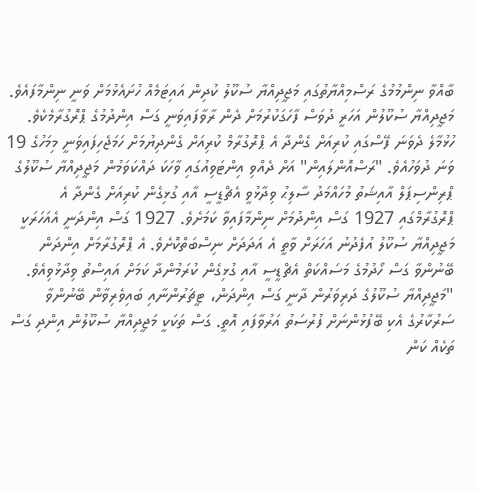ބާއްވާ ނިންމުމުގެ ރަސްމިއްޔާތުގައި މަޖީދިއްޔާ ސުކޫލު ކުދިން އައިޓަމެއް ހުށައެޅުމަށް ވަނީ ނިންމާފައެވެ.
މަޖީދިއްޔާ ސުކޫލުން އަހަރީ ދުވަސް ފާހަގަކުރުމަށް ދެން ރާވާފައިވަނީ ގަސް އިންދުމުގެ ޕްރޮގުރާމެކެވެ. ހުޅުމާލެ ދެވަނަ ފޭސްގައި ކުރިއަށް ގެންދާ އެ ޕްރޮގުރާމް ކުރިއަށް ގެންދިޔުމަށް ހަމަޖެހިފައިވަނީ މިމަހުގެ 19 ވަނަ ދުވަހުއެވެ. "ރަސްއޮންލައިން" އަށް ދެއްވި އިންޓަވިއުގައި ވާހަކަ ދައްކަވަމުން މަޖީދިއްޔާ ސުކޫލުގެ ޕްރިންސިޕަލް އާއިޝަތު މުހައްމަދު ސާލިޙު ވިދާޅުވީ އެޗްޑީސީ އާއި ގުޅިގެން ކުރިއަށް ގެންދާ އެ ޕްރޮގުރާމްގައި 1927 ގަސް އިންދުމަށް ނިންމާފައިވާ ކަމަށެވެ. 1927 ގަސް އިންދަނީ އެއަހަރަކީ މަޖީދިއްޔާ ސުކޫލު އުފެދުނު އަހަރަށް ވާތީ އެ އަދަދަށް ނިސްބަތްކޮށެވެ. އެ ޕްރޮގުރާމަށް އިންދަން ބޭނުންވާ ގަސް ހޯދުމުގެ މަސައްކަތް އެޗްޑީސީ އާއި ގުޅިގެން ކުރަމުންދާ ކަމަށް އައިސްތު ވިދާޅުވިއެވެ.
"މަޖީދިއްޔާ ސުކޫލުގެ ދަރިވަރުން ދާނީ ގަސް އިންދަން، ޓީޗަރުންނާއި ބައިވެރިވާން ބޭނުންވާ ސަރުކާރުގެ އެކި ބޭފުޅުންނަށް ފުރުސަތު އަރުވާފައި އޮތީ. ގަސް ތަކަކީ މަޖީދިއްޔާ ސުކޫލުން އިންދި ގަސް ތަކެއް ކަން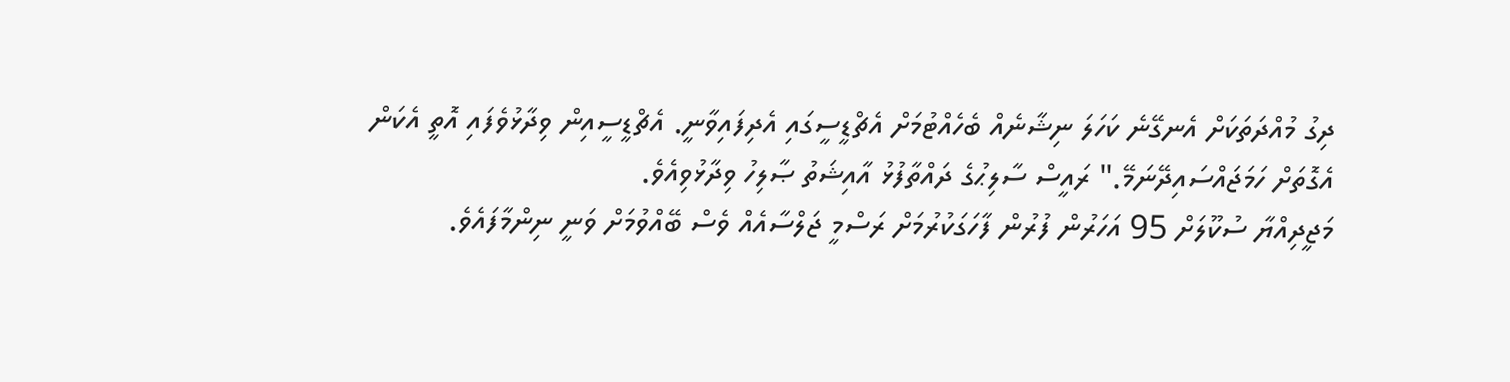ދިގު މުއްދަތަކަށް އެނގޭނެ ކަހަލަ ނިޝާނެއް ބެހެއްޓުމަށް އެޗްޑީސީގައި އެދިފައިވާނީ. އެޗްޑީސީއިން ވިދާޅުވެފައި އޮތީ އެކަން އެގޮތަށް ހަމަޖައްސައިދޭނަމޭ." ރައީސް ސާލިޙުގެ ދައްތާފުޅު އާއިޝަތު ޞާލިހު ވިދާޅުވިއެވެ.
މަޖީދިއްޔާ ސުކޫލަށް 95 އަހަރުން ފުރުން ފާހަގަކުރުމަށް ރަސްމީ ޖަލްސާއެއް ވެސް ބޭއްވުމަށް ވަނީ ނިންމާފައެވެ.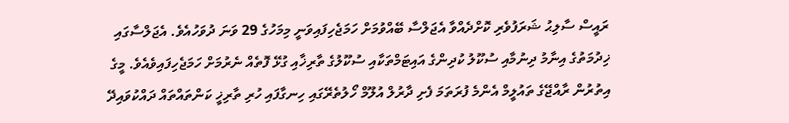ރައީސް ސާލިޙު ޝަރަފުވެރި ކޮށްދެއްވާ އެޖަލްސާ ބޭއްވުމަށް ހަމަޖެހިފައިވަނީ މިމަހުގެ 29 ވަނަ ދުވަހުއެވެ. އެޖަލްސާގައި ޚިދުމަތުގެ އިނާމު ދިނުމާއި ސުކޫލު ކުދިންގެ އައިޓަމްތަކާއި ސުކޫލުގެ ތާރިޚާއި ގުޅޭ ފޮތެއް ނެރުމަށް ހަމަޖެހިފައިވެއެވެ. މީގެ އިތުރުން ރާއްޖޭގެ ތައުލީމް އެންމެ ފުރަތަމަ ފެށި ދާރުލް އުލޫމް ހޯލުތެރޭގައި ހިނގާފައި ހުރި ތާރިޚީ ކަންތައްތައް ދައްކުވައިދޭ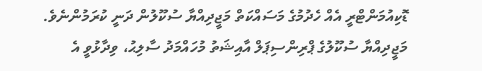ޑޮކިއުމަންޓްރީ އެއް ހެދުމުގެ މަސައްކަތް މަޖީދިއްޔާ ސުކޫލުން ދަނީ ކުރަމުންނެވެ. މަޖީދިއްޔާ ސުކޫލުގެ ޕްރިންސިޕަލް އާއިޝަތު މުހައްމަދު ސާލިޙު، ވިދާޅުވީ އެ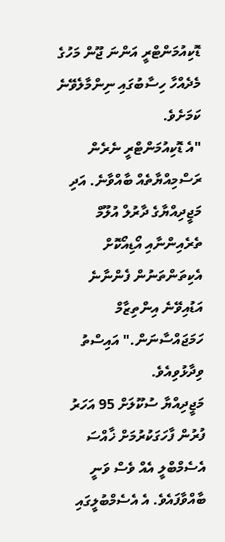ޑޮކިއުމަންޓްރީ އަންނަ ޖޫން މަހުގެ މެދެއްހާ ހިސާބުގައި ނިންމާލެވޭނެ ކަމަށެވެ.
"އެ ޑޮކިއުމަންޓްރީ ނެރެން ރަސްމިއްޔާތެއް ބާއްވާނެ. އަދި މަޖީދިއްޔާގެ ދާރުލް އުލޫމް ތެރެއިންނާއި އޯޑިއޯކޮށް އެކިތަންތަނުން ފެންނާނެ އަޑުއިވޭނެ އިންތިޒާމް ހަމަޖައްސާނަން." އައިސްތު ވިދާޅުވިއެވެ.
މަޖީދިއްޔާ ސުކޫލަށް 95 އަހަރު ފުރުން ފާހަގަކުރުމަށް ޚާއްސަ އެސެމްބްލީ އެއް ވެސް ވަނީ ބާއްވާފައެވެ. އެ އެސެމްބުލީގައި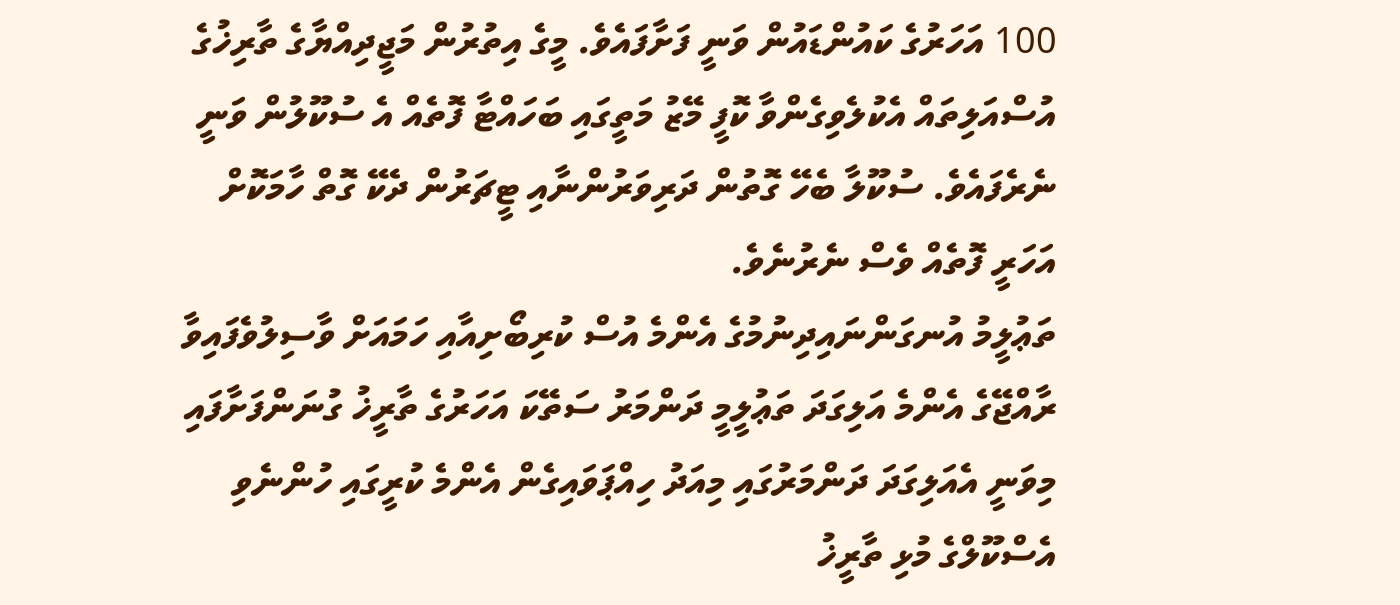100 އަހަރުގެ ކައުންޑައުން ވަނީ ފަށާފައެވެ. މީގެ އިތުރުން މަޖީދިއްޔާގެ ތާރިޚުގެ އުސްއަލިތައް އެކުލެވިގެންވާ ކޮފީ މޭޒު މަތީގައި ބަހައްޓާ ފޮތެއް އެ ސުކޫލުން ވަނީ ނެރެފައެވެ. ސުކޫލާ ބެހޭ ގޮތުން ދަރިވަރުންނާއި ޓީޗަރުން ދެކޭ ގޮތް ހާމަކޮށް އަހަރީ ފޮތެއް ވެސް ނެރުނެވެ.
ތަޢުލީމު އުނގަންނައިދިނުމުގެ އެންމެ އުސް ކުރިބޯށިއާއި ހަމައަށް ވާސިލުވެފައިވާ ރާއްޖޭގެ އެންމެ އަލިގަދަ ތަޢުލީމީ ދަންމަރު ސަތޭކަ އަހަރުގެ ތާރީޚު ގުނަންފަށާފައި މިވަނީ އެއަލިގަދަ ދަންމަރުގައި މިއަދު ހިއްޕަވައިގެން އެންމެ ކުރީގައި ހުންނެވި އެސްކޫލްގެ މުޅި ތާރީޚު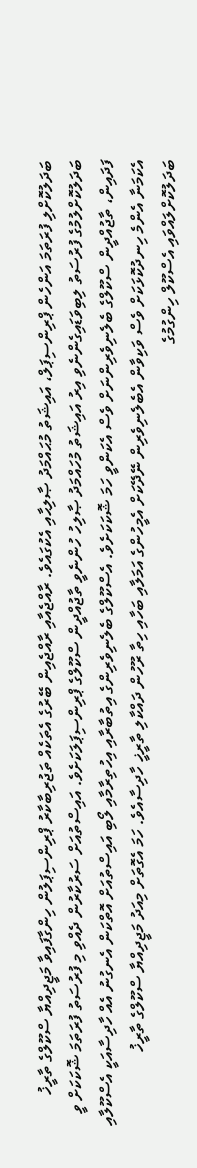ބަދަލުކޮށްލި ފުރަތަމަ އަންހެން ޕްރިންސިޕަލް، އައިޝަތު މުޙައްމަދު ޞާލިޙާއި އެކުގައެވެ. ރާއްޖެއާއި ރާއްޖެއިން ބޭރުގެ އެތަކެއް ތަޖުރިބާކާރު ޕްރިންސިޕަލުން ހިންގާފައިވާ މަޖީދިއްޔާ ސްކޫލްގެ ތާރީޚު ބަދަލުކޮށްލުމުގެ ފުރުސަތު ލިބިވަޑައިގެންނެވި އިރު އައިޝަތު މުހައްމަދު ޞާލިހު ހުންނެވީ ތާޖުއްދީން ސްކޫލްގެ ޕްރިންސިޕަލަކަށެވެ. އައިސްތުއަށް ސަރުކާރުން ދެއްވި މި ފުރުސަތު ފުރަތަމަ ޝޮކަކަށް ވީ ފަދައިން، ތާޖުއްދީން ސްކޫލްގެ ބެލެނިވެރިންނަށް ވެސް އެކަންވީ ހަމަ ޝޮކަކަށެވެ. އެސްކޫލްގެ ބެލެނިވެރިންގެ އިތުބާރާއި އިހުތިރާމާއި ލޯބި އައިސްތުއަށް އޮތްކަން އެނގުނު އެއް ހާދިސާއަކީ އެސްކޫލާއި އެކަމަނާ އެންމެ ހިނދުކޮޅަކަށް ވެސް ވަކިވާން އެބެލެނިވެރިން ނޭދޭކަށް އެމީހުންގެ އަމަލާއި ބަހާއި ހިތާ ރޫހުން ދައްކާލި ތާރީޚީ ހާދިސާއެވެ. ހަމަ އެގޮތަށް މިއަދު މަޖީދިއްޔާ ސްކޫލްގެ ތާރީޚު ބަދަލުކޮށްލައްވައި އެސްކޫލް ހިންގުމުގެ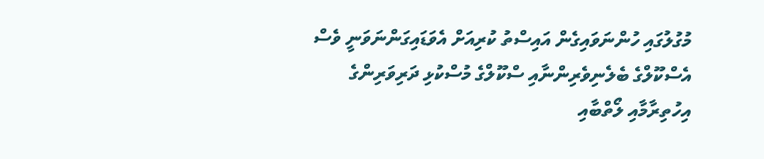މުގުލުގައި ހުންނަވައިގެން އައިސްތު ކުރިއަށް އެވަޑައިގަންނަވަނީ ވެސް އެސްކޫލްގެ ބެލެނިވެރިންނާއި ސްކޫލްގެ މުސްކުޅި ދަރިވަރިންގެ އިހުތިރާމާއި ލޯތްބާއި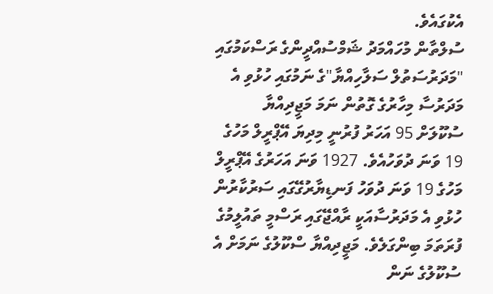އެކުގައެވެ.
ސުލްތާން މުހައްމަދު ޝަމްސުއްދީންގެ ރަސްކަމުގައި "މަދަރުސަތުލް ސަލާހިއްޔާ"ގެ ނަމުގައި ހުޅުވި އެ މަދަރުސާ މިހާރުގެ ގޮތުން ނަމަ މަޖީދިއްޔާ ސުކޫލަށް 95 އަހަރު ފުރުނީ މިދިޔަ އޭޕްރީލް މަހުގެ 19 ވަނަ ދުވަހުއެވެ. 1927 ވަނަ އަހަރުގެ އޭޕްރީލް މަހުގެ 19 ވަނަ ދުވަހު ފަނޑިޔާރުގޭގައި ސަރުކާރުން ހުޅުވި އެ މަދަރުސާއަކީ ރާއްޖޭގައި ރަސްމީ ތައުލީމުގެ ފުރަތަމަ ބިންގަލެވެ. މަޖީދިއްޔާ ސްކޫލުގެ ނަމަށް އެ ސުކޫލުގެ ނަން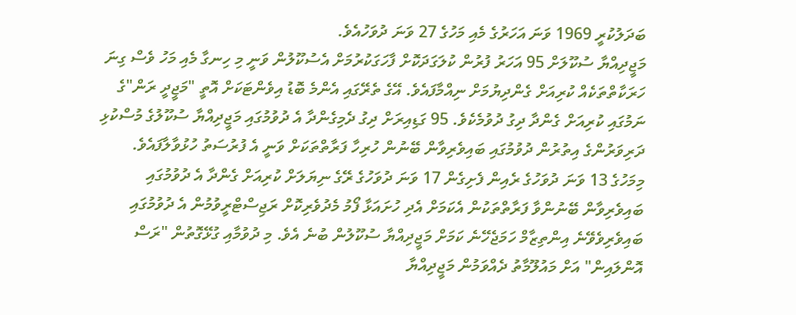ބަދަލުކުރީ 1969 ވަނަ އަހަރުގެ މެއި މަހުގެ 27 ވަނަ ދުވަހުއެވެ.
މަޖީދިއްޔާ ސުކޫލަށް 95 އަހަރު ފުރުން ކުލަގަދަކޮށް ފާހަގަކުރުމަށް އެސުކޫލުން ވަނީ މި ހިނގާ މެއި މަހު ވެސް ގިނަ ހަރަކާތްތަކެއް ކުރިއަށް ގެންދިޔުމަށް ނިއްމާފައެވެ. އޭގެ ތެރޭގައި އެންމެ ބޮޑު އިވެންޓަކަށް އޮތީ "މަޖީދީ ރަން"ގެ ނަމުގައި ކުރިއަށް ގެންދާ ދިގު ދުވުމެކެވެ. 95 ގަޑިއިރަށް ދިގު ދެމިގެންދާ އެ ދުވުމުގައި މަޖީދިއްޔާ ސުކޫލުގެ މުސްކުޅި ދަރިވަރުންގެ އިތުރުން ދުވުމުގައި ބައިވެރިވާން ބޭނުން ހުރިހާ ފަރާތްތަކަށް ވަނީ އެ ފުރުސަތު ހުޅުވާލާފައެވެ.
މިމަހުގެ 13 ވަނަ ދުވަހުގެ ރެއިން ފެށިގެން 17 ވަނަ ދުވަހުގެ ރޭގެ ނިޔަލަށް ކުރިއަށް ގެންދާ އެ ދުވުމުގައި ބައިވެރިވާން ބޭނުންވާ ފަރާތްތަކުން އެކަމަށް އެދި ހުށައަޅާ ފޯމު މެދުވެރިކޮށް ރަޖިސްޓްރީވުމުން އެ ދުވުމުގައި ބައިވެރިވެވޭނެ އިންތިޒާމް ހަމަޖެހޭނެ ކަމަށް މަޖީދިއްޔާ ސުކޫލުން ބުނެ އެވެ. މި ދުވުމާއި ގުޅޭގޮތުން "ރަސް އޮންލައިން" އަށް މައުލޫމާތު ދެއްވަމުން މަޖީދިއްޔާ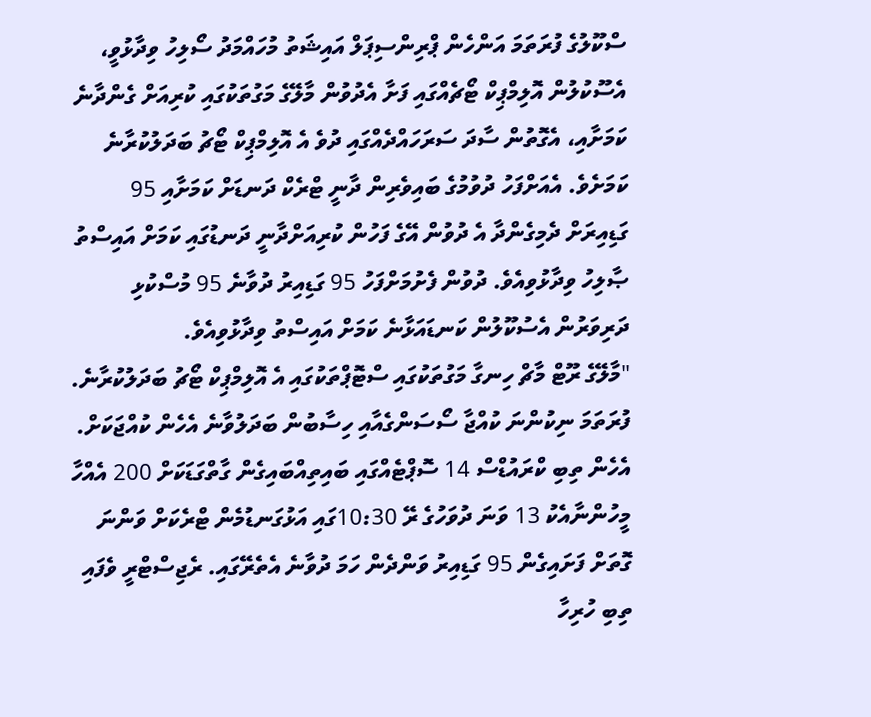ސްކޫލުގެ ފުރަތަމަ އަންހެން ޕްރިންސިޕަލް އައިޝަތު މުހައްމަދު ސޯލިހު ވިދާޅުވީ، އެސޫކުލުން އޮލިމްޕިކް ޓޯޗެއްގައި ފަށާ އެދުވުން މާލޭގެ މަގުތަކުގައި ކުރިއަށް ގެންދާނެ ކަމަށާއި، އެގޮތުން ސާދަ ސަރަހައްދެއްގައި ދުވެ އެ އޮލިމްޕިކް ޓޯޗު ބަދަލުކުރާނެ ކަމަށެވެ. އެއަށްފަހު ދުވުމުގެ ބައިވެރިން ދާނީ ޓްރެކް ދަނޑަށް ކަމަށާއި 95 ގަޑިއިރަށް ދެމިގެންދާ އެ ދުވުން އޭގެ ފަހުން ކުރިއަށްދާނީ ދަނޑުގައި ކަމަށް އައިސްތު ޞާލިހު ވިދާޅުވިއެވެ. ދުވުން ފެށުމަށްފަހު 95 ގަޑިއިރު ދުވާނެ 95 މުސްކުޅި ދަރިވަރުން އެސުކޫލުން ކަނޑައަޅާނެ ކަމަށް އައިސްތު ވިދާޅުވިއެވެ.
"މާލޭގެ ރޫޓް މާޗް ހިނގާ މަގުތަކުގައި ސްޓޮޕްތަކުގައި އެ އޮލިމްޕިކް ޓޯޗު ބަދަލުކުރާނެ. ފުރަތަމަ ނިކުންނަ ކުއްޖާ ސޯސަންގެއާއި ހިސާބުން ބަދަލުވާނެ އެހެން ކުއްޖަކަށް. އެހެން ތިބި ކްރައުޑްސް 14 ސޮޕްޓެއްގައި ބައިތިއްބައިގެން ގާތްގަޑަކަށް 200 އެއްހާ މީހުންނާއެކު 13 ވަނަ ދުވަހުގެ ރޭ 10:30ގައި އަޅުގަނޑުމެން ޓްރެކަށް ވަންނަ ގޮތަށް ފަށައިގެން 95 ގަޑިއިރު ވަންދެން ހަމަ ދުވާނެ އެތެރޭގައި. ރެޖިސްޓްރީ ވެފައި ތިބި ހުރިހާ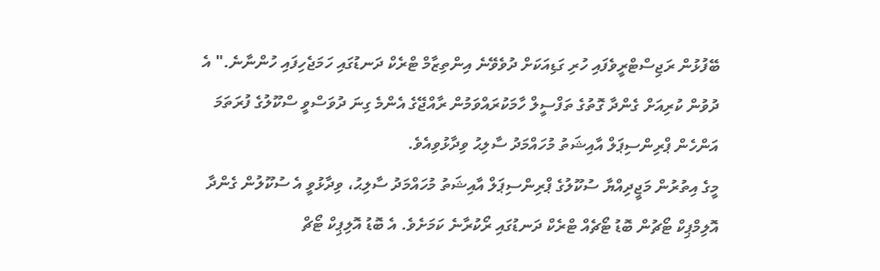ބޭފުޅުން ރަޖިސްޓްރީވެފައި ހުރި ގަޑިއަކަށް ދުވެވޭނެ އިންތިޒާމް ޓްރެކް ދަނޑުގައި ހަމަޖެހިފައި ހުންނާނެ." އެ ދުވުން ކުރިއަށް ގެންދާ ގޮތުގެ ތަފްސީލް ހާމަކުރައްވަމުން ރާއްޖޭގެ އެންމެ ގިނަ ދުވަސްވީ ސްކޫލުގެ ފުރަތަމަ އަންހެން ޕްރިންސިޕަލް އާއިޝަތު މުހައްމަދު ސާލިޙު ވިދާޅުވިއެވެ.
މީގެ އިތުރުން މަޖީދިއްޔާ ސުކޫލުގެ ޕްރިންސިޕަލް އާއިޝަތު މުހައްމަދު ސާލިޙު، ވިދާޅުވީ އެ ސުކޫލުން ގެންދާ އޮލިމްޕިކް ޓޯޗުން ބޮޑު ޓޯޗެއް ޓްރެކް ދަނޑުގައި ރޯކުރާނެ ކަމަށެވެ. އެ ބޮޑު އޮލިޕިކް ޓޯޗް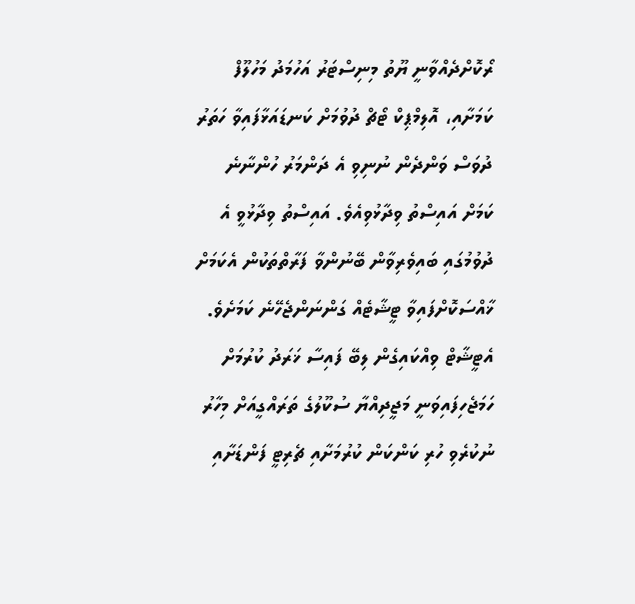ރޯކޮށްދެއްވާނީ ޔޫތު މިނިސްޓަރު އަހުމަދު މަހުލޫފް ކަމަށާއި، އޮލިމްޕިކް ޓޯޗް ދުވުމަށް ކަނޑައަޅާފައިވާ ހަތަރު ދުވަސް ވަންދެން ނުނިވި އެ ދަންމަރު ހުންނާނެ ކަމަށް އައިސްތު ވިދާޅުވިއެވެ. އައިސްތު ވިދާޅުވީ އެ ދުވުމުގައި ބައިވެރިވާން ބޭނުންވާ ފަރާތްތަކުން އެކަމަށް ޚާއްސަކޮށްފައިވާ ޓީޝާޓެއް ގަންނަންޖެހޭނެ ކަމަށެވެ.
އެޓީޝާޓް ވިއްކައިގެން ލިބޭ ފައިސާ ޚަރަދު ކުރުމަށް ހަމަޖެހިފައިވަނީ މަޖީދިއްޔާ ސުކޫލުގެ ތަރައްގީއަށް މިހާރު ނުކުރެވި ހުރި ކަންކަން ކުރުމަށާއި ޗެރިޓީ ފަންޑަށާއި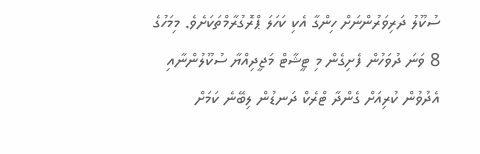ސުކޫލު ދަރިވަރުންނަށް ހިންގާ އެކި ކަހަލަ ޕްރޮގުރާމްތަކަށެވެ. މިމަހުގެ 8 ވަނަ ދުވަހުން ފެށިގެން މި ޓީޝާޓް މަޖީދިއްޔާ ސުކޫލުންނާއި އެދުވުން ކުރިއަށް ގެންދާ ޓްރެކް ދަނޑުން ލިބޭނެ ކަމަށް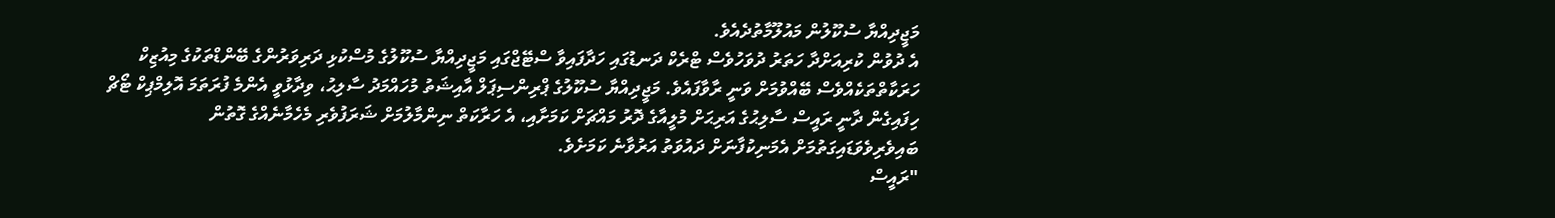މަޖީދިއްޔާ ސުކޫލުން މައުލޫމާތުދެއެވެ.
އެ ދުވުން ކުރިއަށްދާ ހަތަރު ދުވަހުވެސް ޓްރެކް ދަނޑުގައި ހަދާފައިވާ ސްޓޭޖްގައި މަޖީދިއްޔާ ސުކޫލުގެ މުސްކުޅި ދަރިވަރުންގެ ބޭންޑްތަކުގެ މިއުޒިކް ހަރަކާތްތަކެއްވެސް ބޭއްވުމަށް ވަނީ ރާވާފައެވެ. މަޖީދިއްޔާ ސުކޫލުގެ ޕްރިންސިޕަލް އާއިޝަތު މުހައްމަދު ސާލިޙު، ވިދާޅުވީ އެންމެ ފުރަތަމަ އޮލިމްޕިކް ޓޯޗް ހިފައިގެން ދާނީ ރައީސް ސާލިޙުގެ އަރިޙަށް މުލީއާގެ ދޮރު މައްޗަށް ކަމަށާއި، އެ ހަރާކަތް ނިންމާލުމަށް ޝަރަފުވެރި މެހެމާނެއްގެ ގޮތުން ބައިވެރިވެވަޑައިގަތުމަށް އެމަނިކުފާނަށް ދައުވަތު އަރުވާނެ ކަމަށެވެ.
"ރައީސް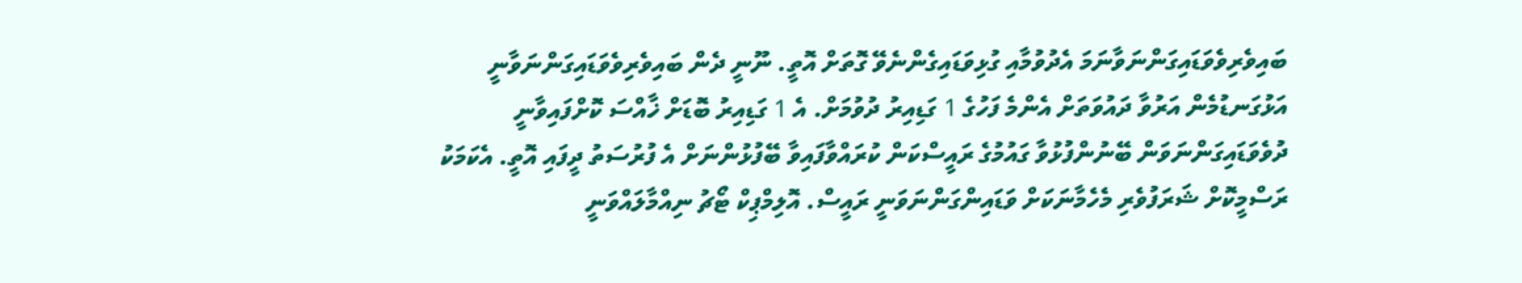ބައިވެރިވެވަޑައިގަންނަވާނަމަ އެދުވުމާއި ގުޅިވަޑައިގެންނެވޭ ގޮތަށް އޮތީ. ނޫނީ ދެން ބައިވެރިވެވަޑައިގަންނަވާނީ އަޅުގަނޑުމެން އަރުވާ ދައުވަތަށް އެންމެ ފަހުގެ 1 ގަޑިއިރު ދުވުމަށް. އެ 1 ގަޑިއިރު ބޮޑަށް ޚާއްސަ ކޮށްފައިވާނީ ދުވެވަޑައިގަންނަވަން ބޭނުންފުޅުވާ ގައުމުގެ ރައީސްކަން ކުރައްވާފައިވާ ބޭފުޅުންނަށް އެ ފުރުސަތު ދީފައި އޮތީ. އެކަމަކު ރަސްމީކޮށް ޝަރަފުވެރި މެހެމާނަކަށް ވަޑައިންގަންނަވަނީ ރައީސް. އޮލިމްޕިކް ޓޯޗު ނިއްމާލައްވަނީ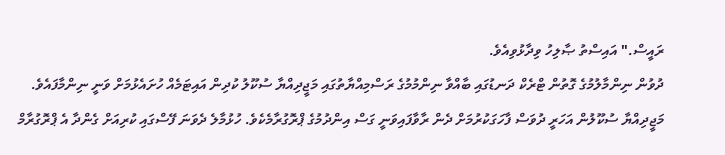ރައީސް." އައިސްތު ޞާލިހު ވިދާޅުވިއެވެ.
ދުވުން ނިންމާލުމުގެ ގޮތުން ޓްރެކް ދަނޑުގައި ބާއްވާ ނިންމުމުގެ ރަސްމިއްޔާތުގައި މަޖީދިއްޔާ ސުކޫލު ކުދިން އައިޓަމެއް ހުށައެޅުމަށް ވަނީ ނިންމާފައެވެ.
މަޖީދިއްޔާ ސުކޫލުން އަހަރީ ދުވަސް ފާހަގަކުރުމަށް ދެން ރާވާފައިވަނީ ގަސް އިންދުމުގެ ޕްރޮގުރާމެކެވެ. ހުޅުމާލެ ދެވަނަ ފޭސްގައި ކުރިއަށް ގެންދާ އެ ޕްރޮގުރާމް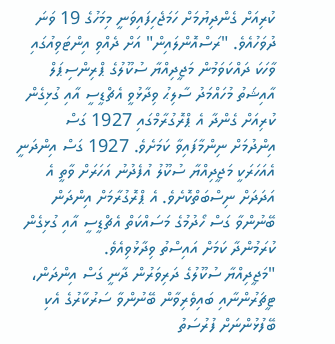ކުރިއަށް ގެންދިޔުމަށް ހަމަޖެހިފައިވަނީ މިމަހުގެ 19 ވަނަ ދުވަހުއެވެ. "ރަސްއޮންލައިން" އަށް ދެއްވި އިންޓަވިއުގައި ވާހަކަ ދައްކަވަމުން މަޖީދިއްޔާ ސުކޫލުގެ ޕްރިންސިޕަލް އާއިޝަތު މުހައްމަދު ސާލިޙު ވިދާޅުވީ އެޗްޑީސީ އާއި ގުޅިގެން ކުރިއަށް ގެންދާ އެ ޕްރޮގުރާމްގައި 1927 ގަސް އިންދުމަށް ނިންމާފައިވާ ކަމަށެވެ. 1927 ގަސް އިންދަނީ އެއަހަރަކީ މަޖީދިއްޔާ ސުކޫލު އުފެދުނު އަހަރަށް ވާތީ އެ އަދަދަށް ނިސްބަތްކޮށެވެ. އެ ޕްރޮގުރާމަށް އިންދަން ބޭނުންވާ ގަސް ހޯދުމުގެ މަސައްކަތް އެޗްޑީސީ އާއި ގުޅިގެން ކުރަމުންދާ ކަމަށް އައިސްތު ވިދާޅުވިއެވެ.
"މަޖީދިއްޔާ ސުކޫލުގެ ދަރިވަރުން ދާނީ ގަސް އިންދަން، ޓީޗަރުންނާއި ބައިވެރިވާން ބޭނުންވާ ސަރުކާރުގެ އެކި ބޭފުޅުންނަށް ފުރުސަތު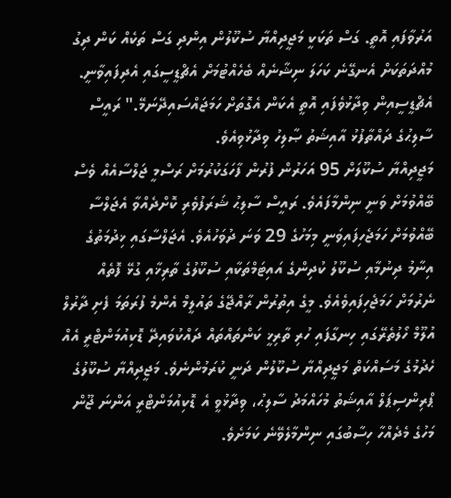އަރުވާފައި އޮތީ. ގަސް ތަކަކީ މަޖީދިއްޔާ ސުކޫލުން އިންދި ގަސް ތަކެއް ކަން ދިގު މުއްދަތަކަށް އެނގޭނެ ކަހަލަ ނިޝާނެއް ބެހެއްޓުމަށް އެޗްޑީސީގައި އެދިފައިވާނީ. އެޗްޑީސީއިން ވިދާޅުވެފައި އޮތީ އެކަން އެގޮތަށް ހަމަޖައްސައިދޭނަމޭ." ރައީސް ސާލިޙުގެ ދައްތާފުޅު އާއިޝަތު ޞާލިހު ވިދާޅުވިއެވެ.
މަޖީދިއްޔާ ސުކޫލަށް 95 އަހަރުން ފުރުން ފާހަގަކުރުމަށް ރަސްމީ ޖަލްސާއެއް ވެސް ބޭއްވުމަށް ވަނީ ނިންމާފައެވެ. ރައީސް ސާލިޙު ޝަރަފުވެރި ކޮށްދެއްވާ އެޖަލްސާ ބޭއްވުމަށް ހަމަޖެހިފައިވަނީ މިމަހުގެ 29 ވަނަ ދުވަހުއެވެ. އެޖަލްސާގައި ޚިދުމަތުގެ އިނާމު ދިނުމާއި ސުކޫލު ކުދިންގެ އައިޓަމްތަކާއި ސުކޫލުގެ ތާރިޚާއި ގުޅޭ ފޮތެއް ނެރުމަށް ހަމަޖެހިފައިވެއެވެ. މީގެ އިތުރުން ރާއްޖޭގެ ތައުލީމް އެންމެ ފުރަތަމަ ފެށި ދާރުލް އުލޫމް ހޯލުތެރޭގައި ހިނގާފައި ހުރި ތާރިޚީ ކަންތައްތައް ދައްކުވައިދޭ ޑޮކިއުމަންޓްރީ އެއް ހެދުމުގެ މަސައްކަތް މަޖީދިއްޔާ ސުކޫލުން ދަނީ ކުރަމުންނެވެ. މަޖީދިއްޔާ ސުކޫލުގެ ޕްރިންސިޕަލް އާއިޝަތު މުހައްމަދު ސާލިޙު، ވިދާޅުވީ އެ ޑޮކިއުމަންޓްރީ އަންނަ ޖޫން މަހުގެ މެދެއްހާ ހިސާބުގައި ނިންމާލެވޭނެ ކަމަށެވެ.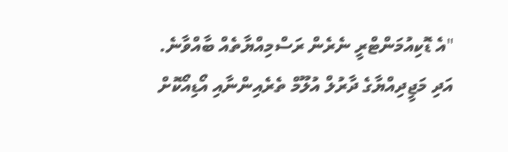"އެ ޑޮކިއުމަންޓްރީ ނެރެން ރަސްމިއްޔާތެއް ބާއްވާނެ. އަދި މަޖީދިއްޔާގެ ދާރުލް އުލޫމް ތެރެއިންނާއި އޯޑިއޯކޮށް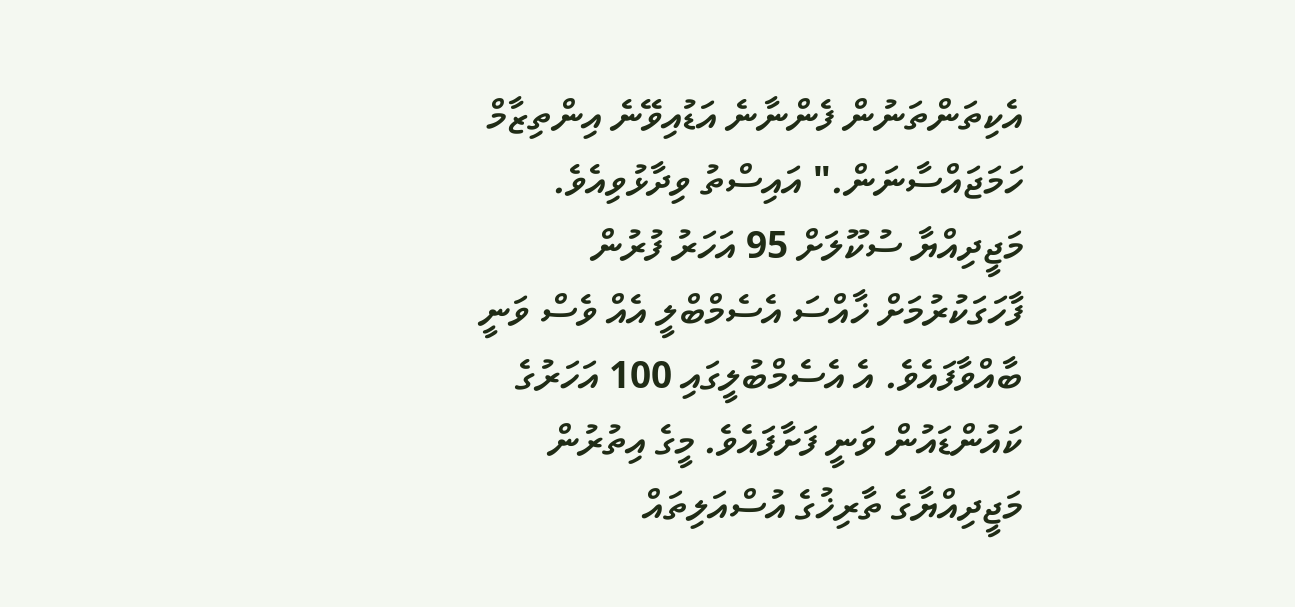އެކިތަންތަނުން ފެންނާނެ އަޑުއިވޭނެ އިންތިޒާމް ހަމަޖައްސާނަން." އައިސްތު ވިދާޅުވިއެވެ.
މަޖީދިއްޔާ ސުކޫލަށް 95 އަހަރު ފުރުން ފާހަގަކުރުމަށް ޚާއްސަ އެސެމްބްލީ އެއް ވެސް ވަނީ ބާއްވާފައެވެ. އެ އެސެމްބުލީގައި 100 އަހަރުގެ ކައުންޑައުން ވަނީ ފަށާފައެވެ. މީގެ އިތުރުން މަޖީދިއްޔާގެ ތާރިޚުގެ އުސްއަލިތައް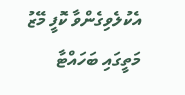އެކުލެވިގެންވާ ކޮފީ މޭޒު މަތީގައި ބަހައްޓާ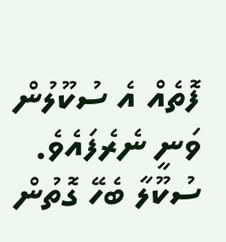ފޮތެއް އެ ސުކޫލުން ވަނީ ނެރެފައެވެ. ސުކޫލާ ބެހޭ ގޮތުން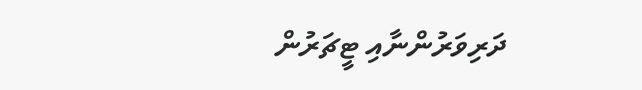ދަރިވަރުންނާއި ޓީޗަރުން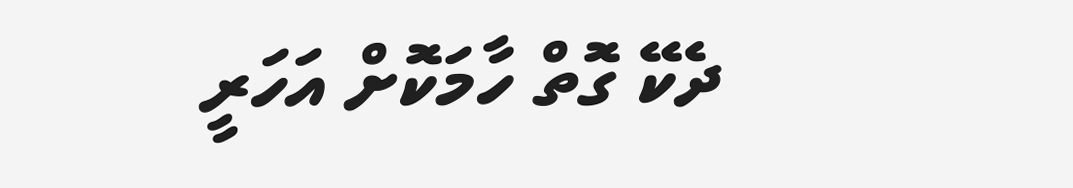ދެކޭ ގޮތް ހާމަކޮށް އަހަރީ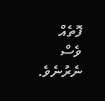ފޮތެއް ވެސް ނެރުނެވެ.